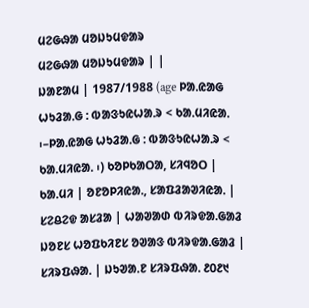ᱢᱮᱜᱷᱟ ᱢᱚᱡᱩᱢᱫᱟᱨ
ᱢᱮᱜᱷᱟ ᱢᱚᱡᱩᱢᱫᱟᱨ | |
ᱡᱟᱱᱟᱢ | 1987/1988 (age ᱞᱟᱹᱭᱟᱜ ᱦᱩᱲᱟᱹᱜ : ᱵᱟᱝᱩᱭᱦᱟᱹᱨ < ᱠᱟᱹᱢᱤᱭᱟᱹ ᱾–ᱞᱟᱹᱭᱟᱜ ᱦᱩᱲᱟᱹᱜ : ᱵᱟᱝᱩᱭᱦᱟᱹᱨ < ᱠᱟᱹᱢᱤᱭᱟᱹ ᱾) ᱠᱚᱞᱠᱟᱛᱟ, ᱥᱤᱧᱚᱛ |
ᱠᱟᱹᱢᱤ | ᱚᱱᱚᱞᱤᱭᱟᱹ, ᱥᱟᱯᱲᱟᱣᱤᱭᱟᱹ |
ᱥᱮᱪᱮᱫ ᱟᱥᱲᱟ | ᱦᱟᱣᱟᱰ ᱵᱤᱨᱫᱟ.ᱜᱟᱲ ᱡᱚᱱᱥ ᱦᱚᱯᱠᱤᱱᱥ ᱚᱣᱟᱝ ᱵᱤᱨᱫᱟᱹᱜᱟᱲ |
ᱥᱤᱨᱯᱷᱟᱹ | ᱡᱩᱣᱟᱹᱱ ᱥᱤᱨᱯᱷᱟᱹ ᱒᱐᱒᱑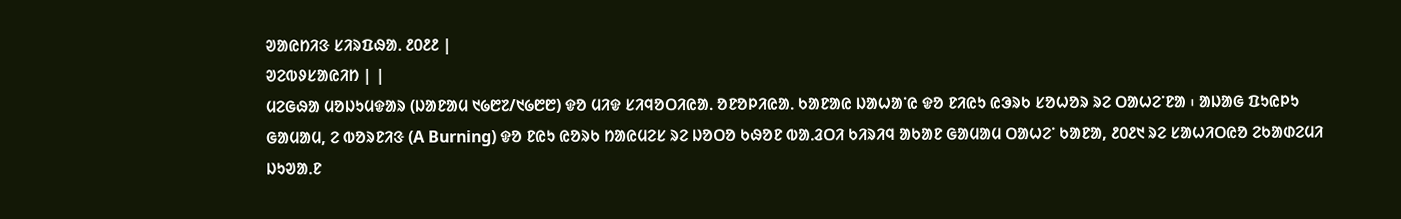ᱣᱟᱭᱴᱤᱝ ᱥᱤᱨᱯᱷᱟᱹ ᱒᱐᱒᱒ |
ᱣᱮᱵᱽᱥᱟᱭᱤᱴ | |
ᱢᱮᱜᱷᱟ ᱢᱚᱡᱩᱢᱫᱟᱨ (ᱡᱟᱱᱟᱢ ᱑᱙᱘᱗/᱑᱙᱘᱘) ᱫᱚ ᱢᱤᱫ ᱥᱤᱧᱚᱛᱤᱭᱟᱹ ᱚᱱᱚᱞᱤᱭᱟᱹ ᱠᱟᱱᱟᱭ ᱡᱟᱦᱟᱸᱭ ᱫᱚ ᱱᱤᱭᱩ ᱭᱳᱨᱠ ᱥᱚᱦᱚᱨ ᱨᱮ ᱛᱟᱦᱮᱸᱱᱟ ᱾ ᱟᱡᱟᱜ ᱯᱩᱭᱞᱩ ᱜᱟᱢᱟᱢ, ᱮ ᱵᱚᱨᱱᱤᱝ (A Burning) ᱫᱚ ᱱᱭᱩ ᱭᱚᱨᱠ ᱴᱟᱭᱢᱮᱥ ᱨᱮ ᱡᱚᱛᱚ ᱠᱷᱚᱱ ᱵᱟᱹᱲᱛᱤ ᱠᱤᱨᱤᱧ ᱟᱠᱟᱱ ᱜᱟᱢᱟᱢ ᱛᱟᱦᱮᱸ ᱠᱟᱱᱟ, ᱒᱐᱒᱑ ᱨᱮ ᱥᱟᱦᱤᱛᱭᱚ ᱮᱠᱟᱰᱮᱢᱤ ᱡᱩᱣᱟᱹᱱ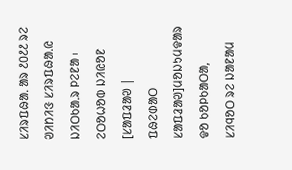ᱥᱤᱨᱯᱷᱟᱹ ᱟᱨ ᱒᱐᱒᱒ ᱨᱮ ᱣᱤᱴᱤᱝ ᱥᱤᱨᱯᱷᱟᱹᱭ ᱡᱤᱛᱠᱟᱹᱨ ᱞᱮᱱᱟ ᱾
ᱮᱛᱚᱦᱚᱵ ᱡᱤᱭᱚᱱ
[ᱥᱟᱯᱲᱟᱣ | ᱯᱷᱮᱰᱟᱛ ᱥᱟᱯᱲᱟᱣ]ᱢᱚᱡᱩᱢᱫᱟᱨ ᱫᱚ ᱠᱚᱞᱠᱟᱛᱟ, ᱥᱤᱧᱚᱛ ᱨᱮ ᱡᱟᱱᱟᱢ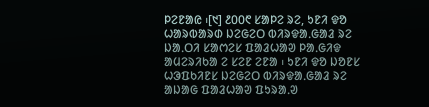ᱞᱮᱱᱟᱭ ᱾[᱑] ᱒᱐᱐᱖ ᱥᱟᱞᱮ ᱨᱮ, ᱩᱱᱤ ᱫᱚ ᱦᱟᱨᱵᱟᱨᱰ ᱡᱮᱜᱮᱛ ᱵᱤᱨᱫᱟᱹᱜᱟᱲ ᱨᱮ ᱡᱟᱹᱛᱤ ᱥᱟᱬᱮᱥ ᱯᱟᱲᱦᱟᱣ ᱞᱟᱹᱜᱤᱫ ᱟᱢᱮᱨᱤᱠᱟ ᱮ ᱥᱮᱱ ᱮᱱᱟ ᱾ ᱩᱱᱤ ᱫᱚ ᱡᱚᱱᱥ ᱦᱳᱯᱠᱤᱱᱥ ᱡᱮᱜᱮᱛ ᱵᱤᱨᱫᱟᱹᱜᱟᱲ ᱨᱮ ᱟᱡᱟᱜ ᱯᱟᱲᱦᱟᱣ ᱯᱩᱨᱟᱹᱣ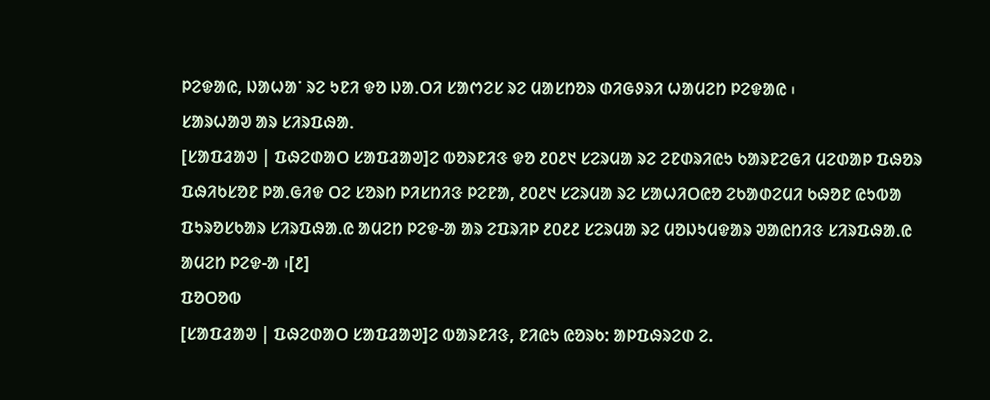ᱞᱮᱫᱟᱭ, ᱡᱟᱦᱟᱸ ᱨᱮ ᱩᱱᱤ ᱫᱚ ᱡᱟᱹᱛᱤ ᱥᱟᱬᱮᱥ ᱨᱮ ᱢᱟᱥᱴᱚᱨ ᱰᱤᱜᱽᱨᱤ ᱦᱟᱢᱮᱴ ᱞᱮᱫᱟᱭ ᱾
ᱥᱟᱨᱦᱟᱣ ᱟᱨ ᱥᱤᱨᱯᱷᱟᱹ
[ᱥᱟᱯᱲᱟᱣ | ᱯᱷᱮᱰᱟᱛ ᱥᱟᱯᱲᱟᱣ]ᱮ ᱵᱚᱨᱱᱤᱝ ᱫᱚ ᱒᱐᱒᱑ ᱥᱮᱨᱢᱟ ᱨᱮ ᱮᱱᱰᱨᱤᱭᱩ ᱠᱟᱨᱱᱮᱜᱤ ᱢᱮᱰᱟᱞ ᱯᱷᱚᱨ ᱯᱷᱤᱠᱥᱚᱱ ᱞᱟᱹᱜᱤᱫ ᱛᱮ ᱥᱚᱨᱴ ᱞᱤᱥᱴᱤᱝ ᱞᱮᱱᱟ, ᱒᱐᱒᱑ ᱥᱮᱨᱢᱟ ᱨᱮ ᱥᱟᱦᱤᱛᱭᱚ ᱮᱠᱟᱰᱮᱢᱤ ᱠᱷᱚᱱ ᱭᱩᱵᱟ ᱯᱩᱨᱚᱥᱠᱟᱨ ᱥᱤᱨᱯᱷᱟᱹᱭ ᱟᱢᱮᱴ ᱞᱮᱫ-ᱟ ᱟᱨ ᱮᱯᱨᱤᱞ ᱒᱐᱒᱒ ᱥᱮᱨᱢᱟ ᱨᱮ ᱢᱚᱡᱩᱢᱫᱟᱨ ᱣᱟᱭᱴᱤᱝ ᱥᱤᱨᱯᱷᱟᱹᱭ ᱟᱢᱮᱴ ᱞᱮᱫ-ᱟ ᱾[᱒]
ᱯᱚᱛᱚᱵ
[ᱥᱟᱯᱲᱟᱣ | ᱯᱷᱮᱰᱟᱛ ᱥᱟᱯᱲᱟᱣ]ᱮ ᱵᱟᱨᱱᱤᱝ, ᱱᱤᱭᱩ ᱭᱚᱨᱠ: ᱟᱞᱯᱷᱨᱮᱰ ᱮ.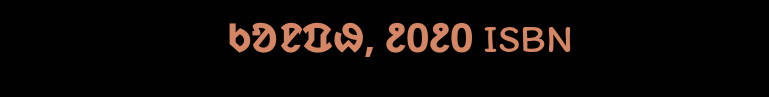ᱠᱚᱱᱯᱷ, ᱒᱐᱒᱐ ISBN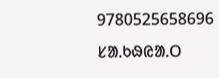9780525658696
ᱥᱟᱹᱠᱷᱭᱟᱹᱛ